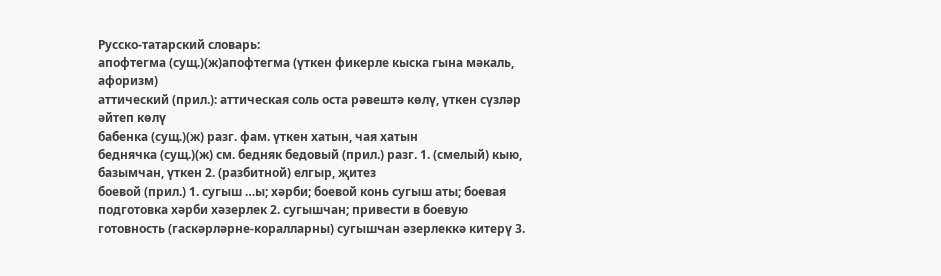Русско-татарский словарь:
апофтегма (сущ.)(ж)апофтегма (үткен фикерле кыска гына мәкаль, афоризм)
аттический (прил.): аттическая соль оста рәвештә көлү, үткен сүзләр әйтеп көлү
бабенка (сущ.)(ж) разг. фам. үткен хатын, чая хатын
беднячка (сущ.)(ж) см. бедняк бедовый (прил.) разг. 1. (смелый) кыю, базымчан, үткен 2. (разбитной) елгыр, җитез
боевой (прил.) 1. сугыш …ы; хәрби; боевой конь сугыш аты; боевая подготовка хәрби хәзерлек 2. сугышчан; привести в боевую готовность (гаскәрләрне-коралларны) сугышчан әзерлеккә китерү 3.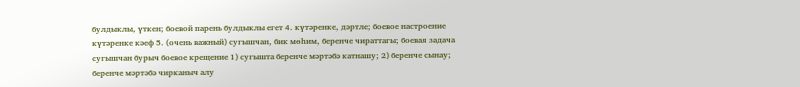булдыклы, үткен; боевой парень булдыклы егет 4. күтәренке, дәртле; боевое настроение күтәренке кәеф 5. (очень важный) сугышчан, бик мөһим, беренче чираттагы; боевая задача сугышчан бурыч боевое крещение 1) сугышта беренче мәртәбә катнашу; 2) беренче сынау; беренче мәртәбә чирканыч алу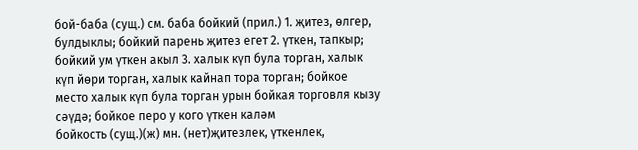бой-баба (сущ.) см. баба бойкий (прил.) 1. җитез, өлгер, булдыклы; бойкий парень җитез егет 2. үткен, тапкыр; бойкий ум үткен акыл 3. халык күп була торган, халык күп йөри торган, халык кайнап тора торган; бойкое место халык күп була торган урын бойкая торговля кызу сәүдә; бойкое перо у кого үткен каләм
бойкость (сущ.)(ж) мн. (нет)җитезлек, үткенлек,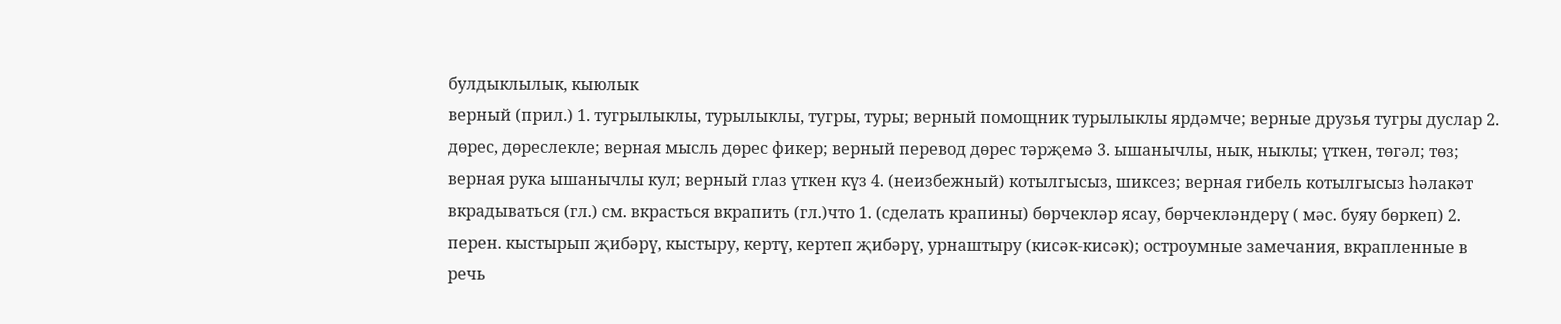булдыклылык, кыюлык
верный (прил.) 1. тугрылыклы, турылыклы, тугры, туры; верный помощник турылыклы ярдәмче; верные друзья тугры дуслар 2. дөрес, дөреслекле; верная мысль дөрес фикер; верный перевод дөрес тәрҗемә 3. ышанычлы, нык, ныклы; үткен, төгәл; төз; верная рука ышанычлы кул; верный глаз үткен күз 4. (неизбежный) котылгысыз, шиксез; верная гибель котылгысыз һәлакәт
вкрадываться (гл.) см. вкрасться вкрапить (гл.)что 1. (сделать крапины) бөрчекләр ясау, бөрчекләндерү ( мәс. буяу бөркеп) 2. перен. кыстырып җибәрү, кыстыру, кертү, кертеп җибәрү, урнаштыру (кисәк-кисәк); остроумные замечания, вкрапленные в речь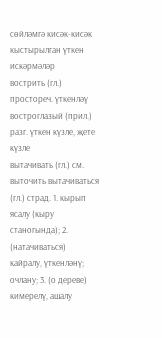сөйләмгә кисәк-кисәк кыстырылган үткен искәрмәләр
вострить (гл.) простореч. үткенләү
востроглазый (прил.) разг. үткен күзле, җете күзле
вытачивать (гл.) см. выточить вытачиваться (гл.) страд. 1. кырып ясалу (кыру станогында); 2. (натачиваться) кайралу, үткенләнү; очлану; 3. (о дереве) кимерелү, ашалу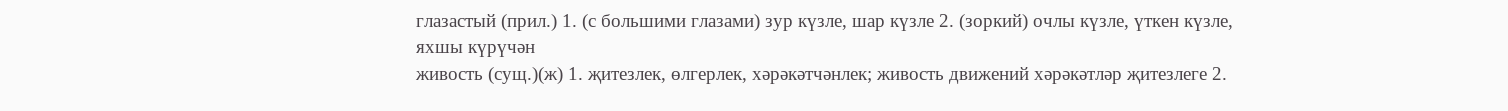глазастый (прил.) 1. (с большими глазами) зур күзле, шар күзле 2. (зоркий) очлы күзле, үткен күзле, яхшы күрүчән
живость (сущ.)(ж) 1. җитезлек, өлгерлек, хәрәкәтчәнлек; живость движений хәрәкәтләр җитезлеге 2.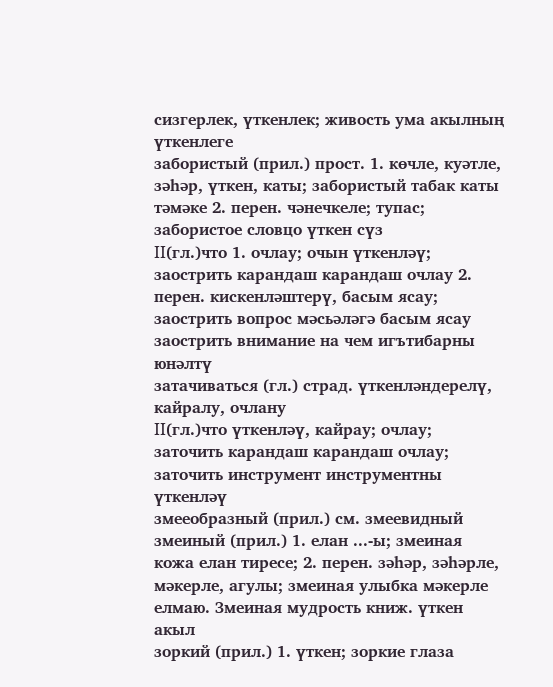сизгерлек, үткенлек; живость ума акылның үткенлеге
забористый (прил.) прост. 1. көчле, куәтле, зәһәр, үткен, каты; забористый табак каты тәмәке 2. перен. чәнечкеле; тупас; забористое словцо үткен сүз
II(гл.)что 1. очлау; очын үткенләү; заострить карандаш карандаш очлау 2. перен. кискенләштерү, басым ясау; заострить вопрос мәсьәләгә басым ясау заострить внимание на чем игътибарны юнәлтү
затачиваться (гл.) страд. үткенләндерелү, кайралу, очлану
II(гл.)что үткенләү, кайрау; очлау; заточить карандаш карандаш очлау; заточить инструмент инструментны үткенләү
змееобразный (прил.) см. змеевидный змеиный (прил.) 1. елан ...-ы; змеиная кожа елан тиресе; 2. перен. зәһәр, зәһәрле, мәкерле, агулы; змеиная улыбка мәкерле елмаю. Змеиная мудрость книж. үткен акыл
зоркий (прил.) 1. үткен; зоркие глаза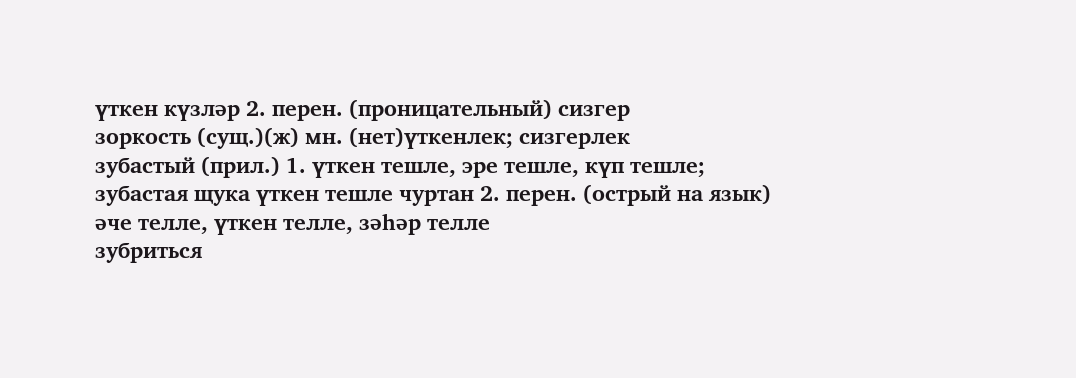үткен күзләр 2. перен. (проницательный) сизгер
зоркость (сущ.)(ж) мн. (нет)үткенлек; сизгерлек
зубастый (прил.) 1. үткен тешле, эре тешле, күп тешле; зубастая щука үткен тешле чуртан 2. перен. (острый на язык) әче телле, үткен телле, зәһәр телле
зубриться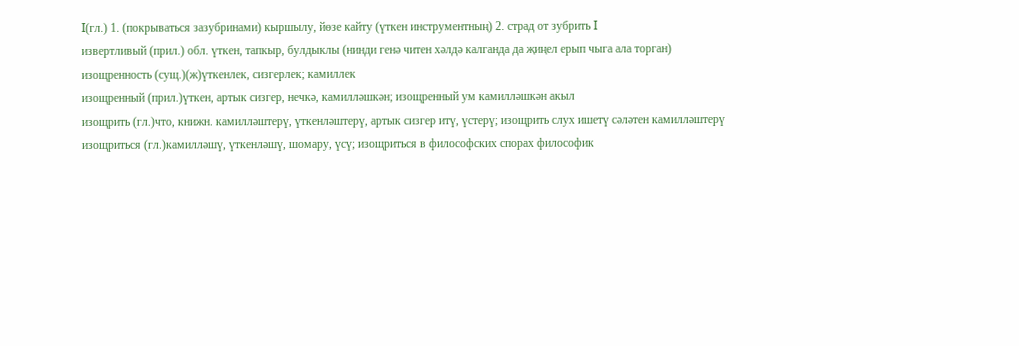I(гл.) 1. (покрываться зазубринами) кыршылу, йөзе кайту (үткен инструментның) 2. страд от зубрить I
извертливый (прил.) обл. үткен, тапкыр, булдыклы (нинди генә читен хәлдә калганда да җиңел ерып чыга ала торган)
изощренность (сущ.)(ж)үткенлек, сизгерлек; камиллек
изощренный (прил.)үткен, артык сизгер, нечкә, камилләшкән; изощренный ум камилләшкән акыл
изощрить (гл.)что, книжн. камилләштерү, үткенләштерү, артык сизгер итү, үстерү; изощрить слух ишетү сәләтен камилләштерү
изощриться (гл.)камилләшү, үткенләшү, шомару, үсү; изощриться в философских спорах философик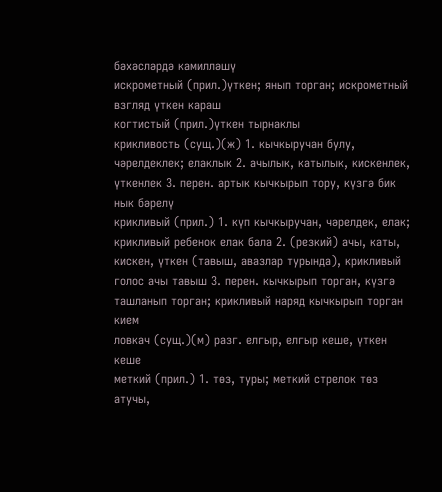бәхәсләрдә камилләшү
искрометный (прил.)үткен; янып торган; искрометный взгляд үткен караш
когтистый (прил.)үткен тырнаклы
крикливость (сущ.)(ж) 1. кычкыручан булу, чәрелдеклек; елаклык 2. ачылык, катылык, кискенлек, үткенлек 3. перен. артык кычкырып тору, күзгә бик нык бәрелү
крикливый (прил.) 1. күп кычкыручан, чәрелдек, елак; крикливый ребенок елак бала 2. (резкий) ачы, каты, кискен, үткен (тавыш, авазлар турында), крикливый голос ачы тавыш 3. перен. кычкырып торган, күзгә ташланып торган; крикливый наряд кычкырып торган кием
ловкач (сущ.)(м) разг. елгыр, елгыр кеше, үткен кеше
меткий (прил.) 1. төз, туры; меткий стрелок төз атучы,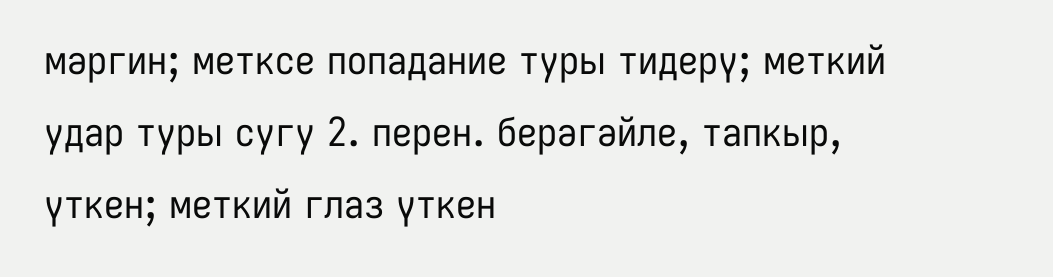мәргин; метксе попадание туры тидерү; меткий удар туры сугу 2. перен. берәгәйле, тапкыр, үткен; меткий глаз үткен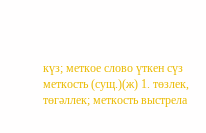күз; меткое слово үткен сүз
меткость (сущ.)(ж) 1. төзлек, төгәллек; меткость выстрела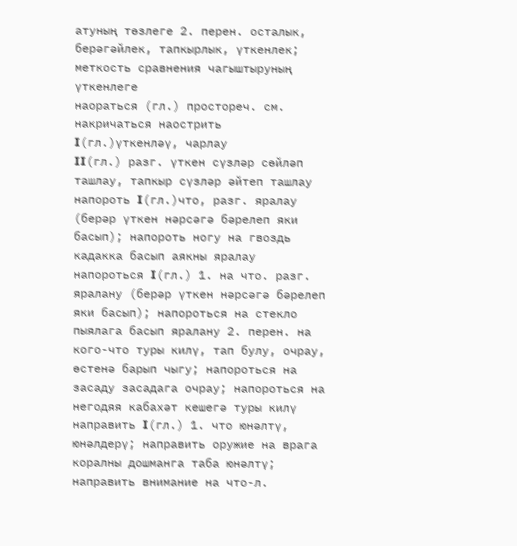атуның төзлеге 2. перен. осталык, берәгәйлек, тапкырлык, үткенлек; меткость сравнения чагыштыруның үткенлеге
наораться (гл.) простореч. см. накричаться наострить I(гл.)үткенләү, чарлау
II(гл.) разг. үткен сүзләр сөйләп ташлау, тапкыр сүзләр әйтеп ташлау
напороть I(гл.)что, разг. яралау (берәр үткен нәрсәгә бәрелеп яки басып); напороть ногу на гвоздь кадакка басып аякны яралау
напороться I(гл.) 1. на что. разг. яралану (берәр үткен нәрсәгә бәрелеп яки басып); напороться на стекло пыялага басып яралану 2. перен. на кого-что туры килү, тап булу, очрау, өстенә барып чыгу; напороться на засаду засадага очрау; напороться на негодяя кабахәт кешегә туры килү
направить I(гл.) 1. что юнәлтү, юнәлдерү; направить оружие на врага коралны дошманга таба юнәлтү; направить внимание на что-л.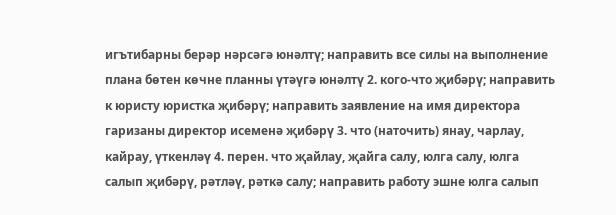игътибарны берәр нәрсәгә юнәлтү; направить все силы на выполнение плана бөтен көчне планны үтәүгә юнәлтү 2. кого-что җибәрү; направить к юристу юристка җибәрү; направить заявление на имя директора гаризаны директор исеменә җибәрү 3. что (наточить) янау, чарлау, кайрау, үткенләү 4. перен. что җайлау, җайга салу, юлга салу, юлга салып җибәрү, рәтләү, рәткә салу; направить работу эшне юлга салып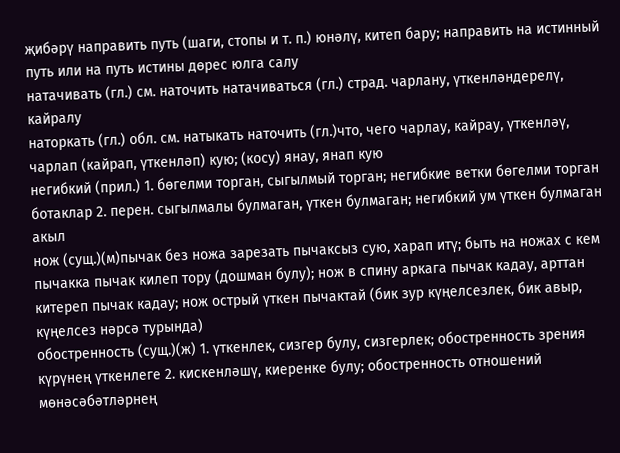җибәрү направить путь (шаги, стопы и т. п.) юнәлү, китеп бару; направить на истинный путь или на путь истины дөрес юлга салу
натачивать (гл.) см. наточить натачиваться (гл.) страд. чарлану, үткенләндерелү, кайралу
наторкать (гл.) обл. см. натыкать наточить (гл.)что, чего чарлау, кайрау, үткенләү, чарлап (кайрап, үткенләп) кую; (косу) янау, янап кую
негибкий (прил.) 1. бөгелми торган, сыгылмый торган; негибкие ветки бөгелми торган ботаклар 2. перен. сыгылмалы булмаган, үткен булмаган; негибкий ум үткен булмаган акыл
нож (сущ.)(м)пычак без ножа зарезать пычаксыз сую, харап итү; быть на ножах с кем пычакка пычак килеп тору (дошман булу); нож в спину аркага пычак кадау, арттан китереп пычак кадау; нож острый үткен пычактай (бик зур күңелсезлек, бик авыр, күңелсез нәрсә турында)
обостренность (сущ.)(ж) 1. үткенлек, сизгер булу, сизгерлек; обостренность зрения күрүнең үткенлеге 2. кискенләшү, киеренке булу; обостренность отношений мөнәсәбәтләрнең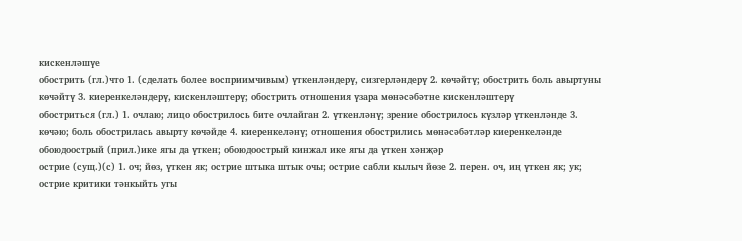кискенләшүе
обострить (гл.)что 1. (сделать более восприимчивым) үткенләндерү, сизгерләндерү 2. көчәйтү; обострить боль авыртуны көчәйтү 3. киеренкеләндерү, кискенләштерү; обострить отношения үзара мөнәсәбәтне кискенләштерү
обостриться (гл.) 1. очлаю; лицо обострилось бите очлайган 2. үткенләнү; зрение обострилось күзләр үткенләнде 3. көчәю; боль обострилась авырту көчәйде 4. киеренкеләнү; отношения обострились мөнәсәбәтләр киеренкеләнде
обоюдоострый (прил.)ике ягы да үткен; обоюдоострый кинжал ике ягы да үткен хәнҗәр
острие (сущ.)(с) 1. оч; йөз, үткен як; острие штыка штык очы; острие сабли кылыч йөзе 2. перен. оч, иң үткен як; ук; острие критики тәнкыйть угы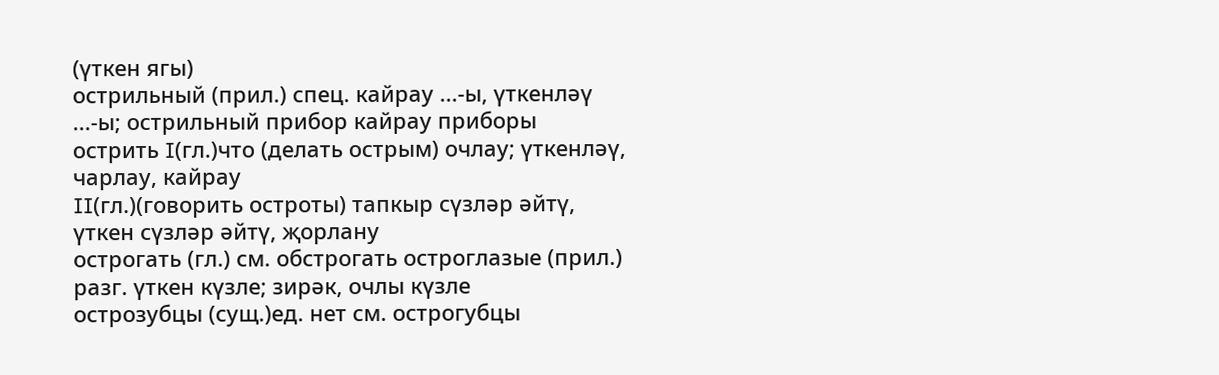(үткен ягы)
острильный (прил.) спец. кайрау ...-ы, үткенләү ...-ы; острильный прибор кайрау приборы
острить I(гл.)что (делать острым) очлау; үткенләү, чарлау, кайрау
II(гл.)(говорить остроты) тапкыр сүзләр әйтү, үткен сүзләр әйтү, җорлану
острогать (гл.) см. обстрогать остроглазые (прил.) разг. үткен күзле; зирәк, очлы күзле
острозубцы (сущ.)ед. нет см. острогубцы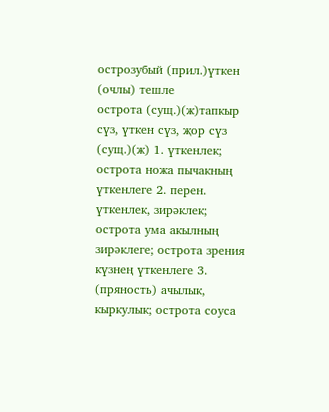острозубый (прил.)үткен (очлы) тешле
острота (сущ.)(ж)тапкыр сүз, үткен сүз, җор сүз
(сущ.)(ж) 1. үткенлек; острота ножа пычакның үткенлеге 2. перен. үткенлек, зирәклек; острота ума акылның зирәклеге; острота зрения күзнең үткенлеге 3. (пряность) ачылык, кыркулык; острота соуса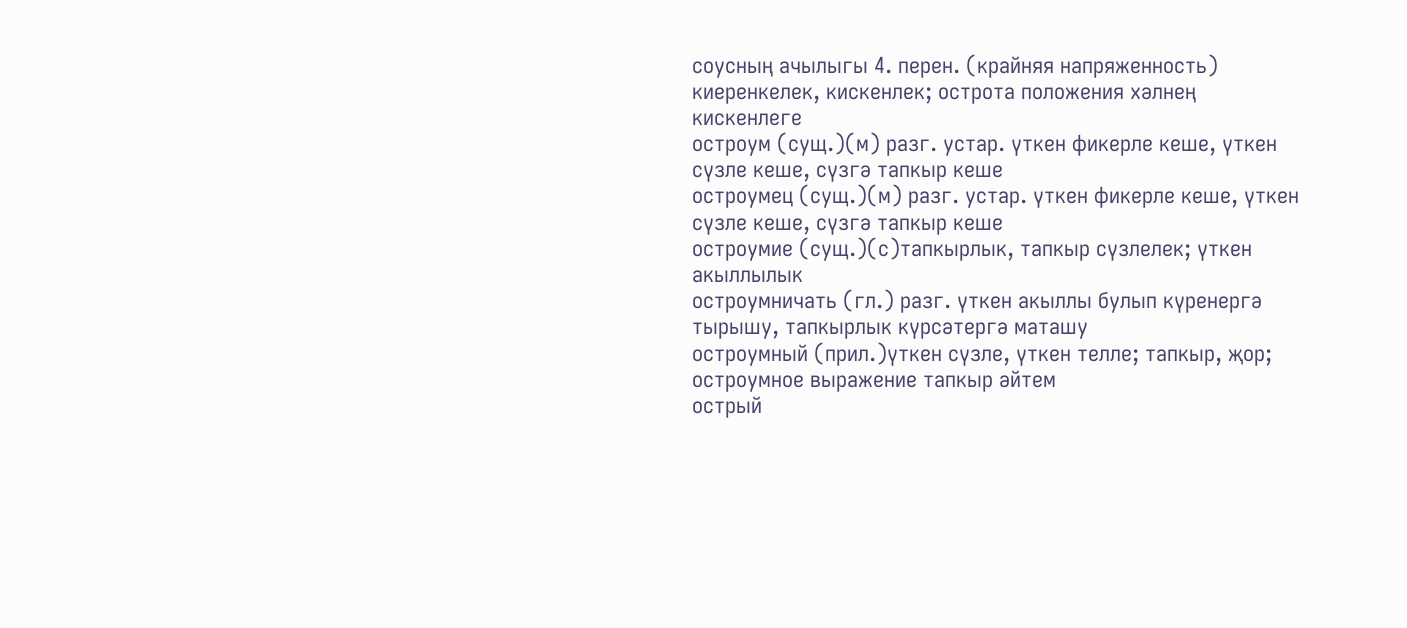соусның ачылыгы 4. перен. (крайняя напряженность) киеренкелек, кискенлек; острота положения хәлнең кискенлеге
остроум (сущ.)(м) разг. устар. үткен фикерле кеше, үткен сүзле кеше, сүзгә тапкыр кеше
остроумец (сущ.)(м) разг. устар. үткен фикерле кеше, үткен сүзле кеше, сүзгә тапкыр кеше
остроумие (сущ.)(с)тапкырлык, тапкыр сүзлелек; үткен акыллылык
остроумничать (гл.) разг. үткен акыллы булып күренергә тырышу, тапкырлык күрсәтергә маташу
остроумный (прил.)үткен сүзле, үткен телле; тапкыр, җор; остроумное выражение тапкыр әйтем
острый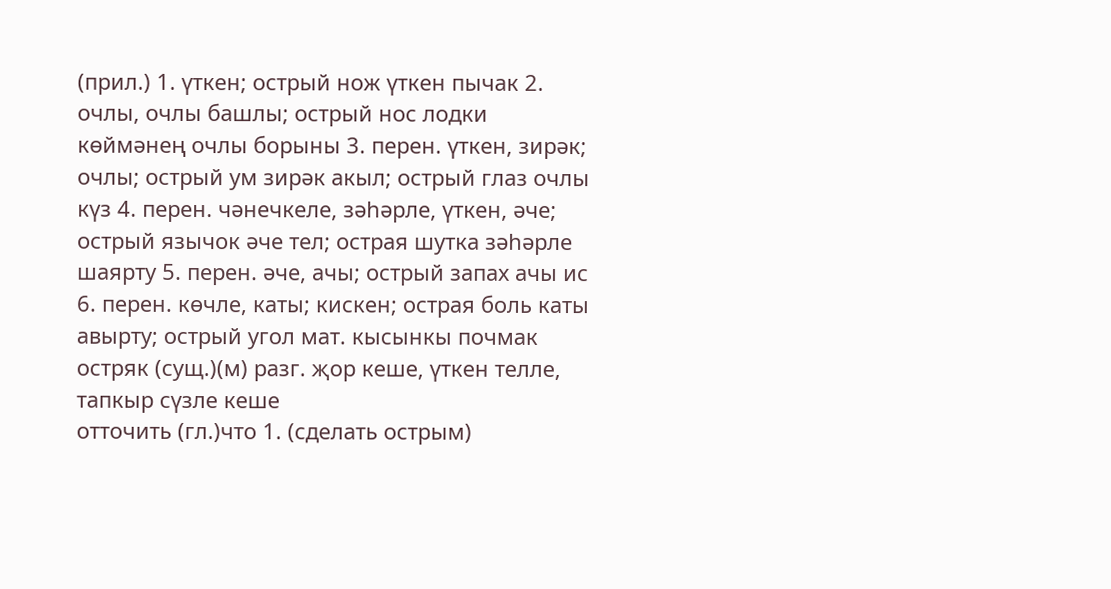(прил.) 1. үткен; острый нож үткен пычак 2. очлы, очлы башлы; острый нос лодки көймәнең очлы борыны 3. перен. үткен, зирәк; очлы; острый ум зирәк акыл; острый глаз очлы күз 4. перен. чәнечкеле, зәһәрле, үткен, әче; острый язычок әче тел; острая шутка зәһәрле шаярту 5. перен. әче, ачы; острый запах ачы ис 6. перен. көчле, каты; кискен; острая боль каты авырту; острый угол мат. кысынкы почмак
остряк (сущ.)(м) разг. җор кеше, үткен телле, тапкыр сүзле кеше
отточить (гл.)что 1. (сделать острым)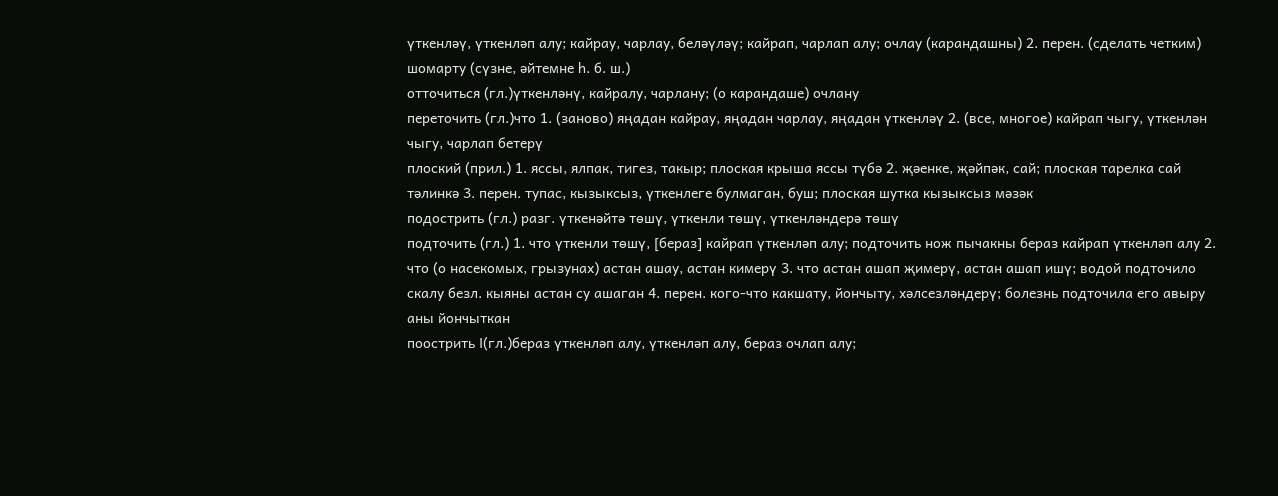үткенләү, үткенләп алу; кайрау, чарлау, беләүләү; кайрап, чарлап алу; очлау (карандашны) 2. перен. (сделать четким) шомарту (сүзне, әйтемне һ. б. ш.)
отточиться (гл.)үткенләнү, кайралу, чарлану; (о карандаше) очлану
переточить (гл.)что 1. (заново) яңадан кайрау, яңадан чарлау, яңадан үткенләү 2. (все, многое) кайрап чыгу, үткенлән чыгу, чарлап бетерү
плоский (прил.) 1. яссы, ялпак, тигез, такыр; плоская крыша яссы түбә 2. җәенке, җәйпәк, сай; плоская тарелка сай тәлинкә 3. перен. тупас, кызыксыз, үткенлеге булмаган, буш; плоская шутка кызыксыз мәзәк
подострить (гл.) разг. үткенәйтә төшү, үткенли төшү, үткенләндерә төшү
подточить (гл.) 1. что үткенли төшү, [бераз] кайрап үткенләп алу; подточить нож пычакны бераз кайрап үткенләп алу 2. что (о насекомых, грызунах) астан ашау, астан кимерү 3. что астан ашап җимерү, астан ашап ишү; водой подточило скалу безл. кыяны астан су ашаган 4. перен. кого-что какшату, йончыту, хәлсезләндерү; болезнь подточила его авыру аны йончыткан
поострить I(гл.)бераз үткенләп алу, үткенләп алу, бераз очлап алу;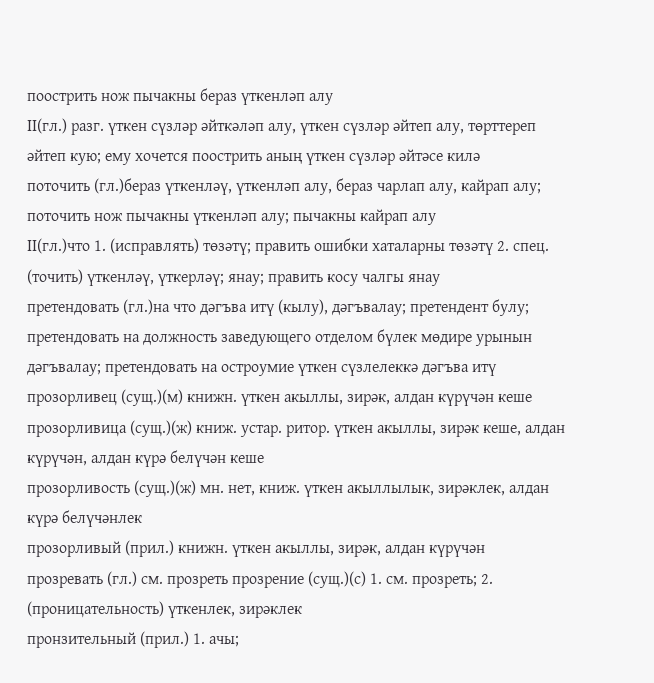поострить нож пычакны бераз үткенләп алу
II(гл.) разг. үткен сүзләр әйткәләп алу, үткен сүзләр әйтеп алу, төрттереп әйтеп кую; ему хочется поострить аның үткен сүзләр әйтәсе килә
поточить (гл.)бераз үткенләү, үткенләп алу, бераз чарлап алу, кайрап алу; поточить нож пычакны үткенләп алу; пычакны кайрап алу
II(гл.)что 1. (исправлять) төзәтү; править ошибки хаталарны төзәтү 2. спец. (точить) үткенләү, үткерләү; янау; править косу чалгы янау
претендовать (гл.)на что дәгъва итү (кылу), дәгъвалау; претендент булу; претендовать на должность заведующего отделом бүлек мөдире урынын дәгъвалау; претендовать на остроумие үткен сүзлелеккә дәгъва итү
прозорливец (сущ.)(м) книжн. үткен акыллы, зирәк, алдан күрүчән кеше
прозорливица (сущ.)(ж) книж. устар. ритор. үткен акыллы, зирәк кеше, алдан күрүчән, алдан күрә белүчән кеше
прозорливость (сущ.)(ж) мн. нет, книж. үткен акыллылык, зирәклек, алдан күрә белүчәнлек
прозорливый (прил.) книжн. үткен акыллы, зирәк, алдан күрүчән
прозревать (гл.) см. прозреть прозрение (сущ.)(с) 1. см. прозреть; 2. (проницательность) үткенлек, зирәклек
пронзительный (прил.) 1. ачы;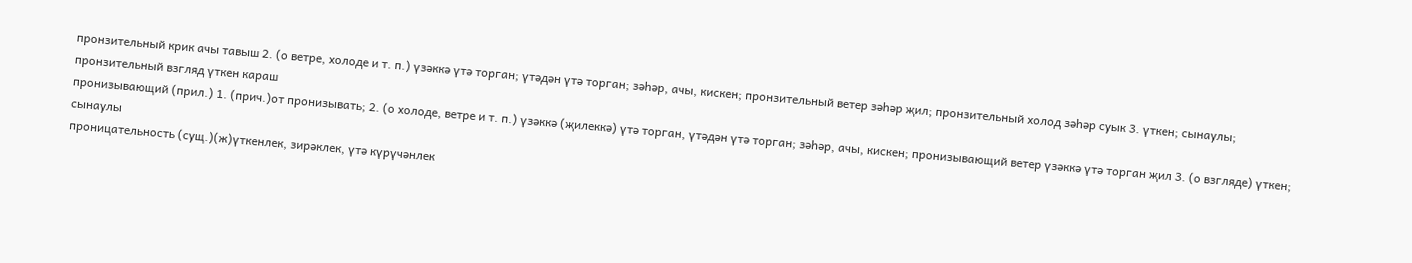пронзительный крик ачы тавыш 2. (о ветре, холоде и т. п.) үзәккә үтә торган; үтәдән үтә торган; зәһәр, ачы, кискен; пронзительный ветер зәһәр җил; пронзительный холод зәһәр суык 3. үткен; сынаулы; пронзительный взгляд үткен караш
пронизывающий (прил.) 1. (прич.)от пронизывать; 2. (о холоде, ветре и т. п.) үзәккә (җилеккә) үтә торган, үтәдән үтә торган; зәһәр, ачы, кискен; пронизывающий ветер үзәккә үтә торган җил 3. (о взгляде) үткен; сынаулы
проницательность (сущ.)(ж)үткенлек, зирәклек, үтә күрүчәнлек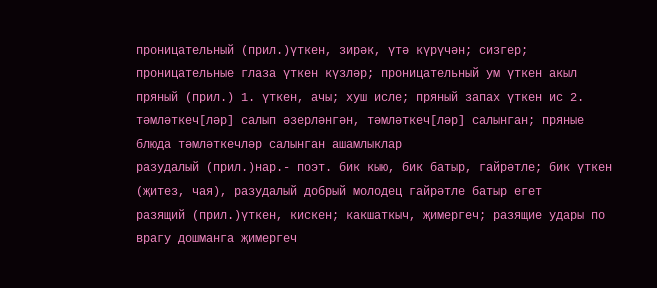проницательный (прил.)үткен, зирәк, үтә күрүчән; сизгер; проницательные глаза үткен күзләр; проницательный ум үткен акыл
пряный (прил.) 1. үткен, ачы; хуш исле; пряный запах үткен ис 2. тәмләткеч[ләр] салып әзерләнгән, тәмләткеч[ләр] салынган; пряные блюда тәмләткечләр салынган ашамлыклар
разудалый (прил.)нар.- поэт. бик кыю, бик батыр, гайрәтле; бик үткен (җитез, чая), разудалый добрый молодец гайрәтле батыр егет
разящий (прил.)үткен, кискен; какшаткыч, җимергеч; разящие удары по врагу дошманга җимергеч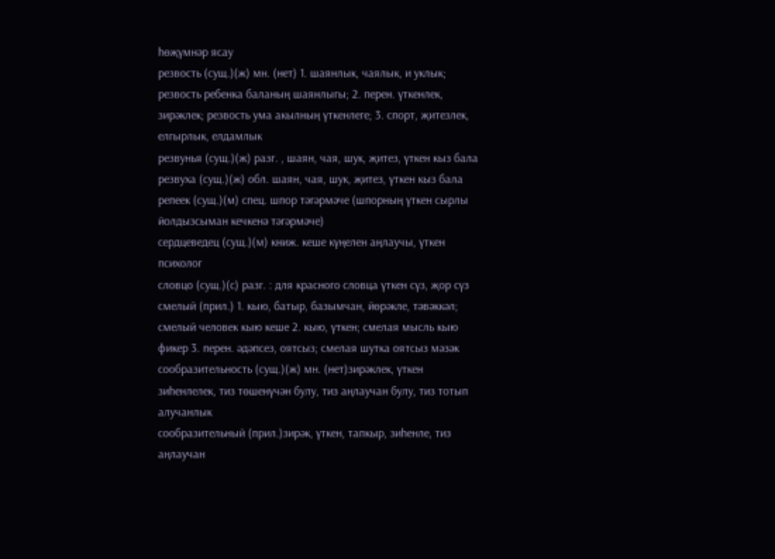һөҗүмнәр ясау
резвость (сущ.)(ж) мн. (нет) 1. шаянлык, чаялык, и уклык; резвость ребенка баланың шаянлыгы; 2. перен. үткенлек, зирәклек; резвость ума акылның үткенлеге; 3. спорт, җитезлек, елгырлык, елдамлык
резвунья (сущ.)(ж) разг. , шаян, чая, шук, җитез, үткен кыз бала
резвуха (сущ.)(ж) обл. шаян, чая, шук, җитез, үткен кыз бала
репеек (сущ.)(м) спец. шпор тәгәрмәче (шпорның үткен сырлы йолдызсыман кечкенә тәгәрмәче)
сердцеведец (сущ.)(м) книж. кеше күңелен аңлаучы, үткен психолог
словцо (сущ.)(с) разг. : для красного словца үткен сүз, җор сүз
смелый (прил.) 1. кыю, батыр, базымчан, йөрәкле, тәвәккәл; смелый человек кыю кеше 2. кыю, үткен; смелая мысль кыю фикер 3. перен. әдәпсез, оятсыз; смелая шутка оятсыз мәзәк
сообразительность (сущ.)(ж) мн. (нет)зирәклек, үткен зиһенлелек, тиз төшенүчән булу, тиз аңлаучан булу, тиз тотып алучанлык
сообразительный (прил.)зирәк, үткен, тапкыр, зиһенле, тиз аңлаучан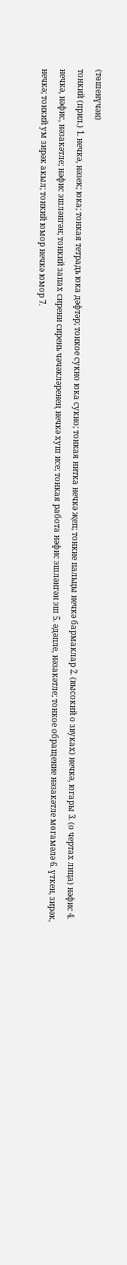(төшенүчән)
тонкий (прил.) 1. нечкә, нәзек; юка; тонкая тетрадь юка дәфтәр; тонкое сукно юка сукно; тонкая нитка нечкә җеп; тонкие пальцы нечкә бармаклар 2. (высокий о звуках) нечкә, югары 3. (о чертах лица) нәфис 4. нечкә, нәфис, нәзакәтле; нәфис эшләнгән; тонкий запах сирени сирень чәчәкләренең нечкә хуш исе; тонкая работа нәфис эшләнгән эш 5. әдәпле, нәзакәтле; тонкое обращение нәзакәтле мөгамәлә 6. үткен, зирәк, нечкә; тонкий ум зирәк акыл; тонкий юмор нечкә юмор 7.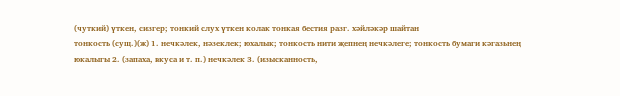(чуткий) үткен, сизгер; тонкий слух үткен колак тонкая бестия разг. хәйләкәр шайтан
тонкость (сущ.)(ж) 1. нечкәлек, нәзеклек; юхалык; тонкость нити җепнең нечкәлеге; тонкость бумаги кәгазьнең юкалыгы 2. (запаха, вкуса и т. п.) нечкәлек 3. (изысканность,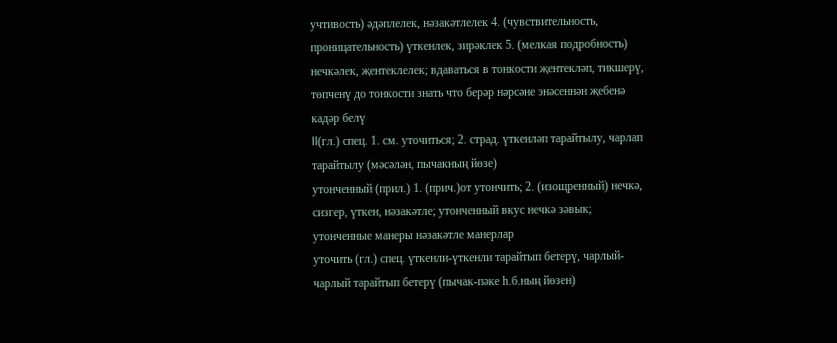учтивость) әдәплелек, нәзакәтлелек 4. (чувствительность, проницательность) үткенлек, зирәклек 5. (мелкая подробность) нечкәлек, җентеклелек; вдаваться в тонкости җентекләп, тикшерү, төпченү до тонкости знать что берәр нәрсәне энәсеннән җебенә кадәр белү
II(гл.) спец. 1. см. уточиться; 2. страд. үткенләп тарайтылу, чарлап тарайтылу (мәсәлән, пычакның йөзе)
утонченный (прил.) 1. (прич.)от утончить; 2. (изощренный) нечкә, сизгер, үткен, нәзакәтле; утонченный вкус нечкә зәвык; утонченные манеры нәзакәтле манерлар
уточить (гл.) спец. үткенли-үткенли тарайтып бетерү, чарлый-чарлый тарайтып бетерү (пычак-пәке һ.б.ның йөзен)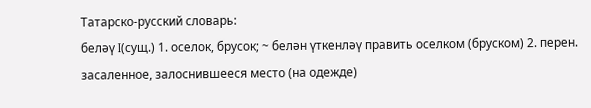Татарско-русский словарь:
беләү I(сущ.) 1. оселок, брусок; ~ белән үткенләү править оселком (бруском) 2. перен. засаленное, залоснившееся место (на одежде)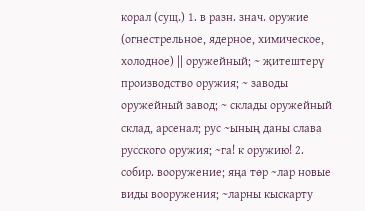корал (сущ.) 1. в разн. знач. оружие (огнестрельное, ядерное, химическое, холодное) || оружейный; ~ җитештерү производство оружия; ~ заводы оружейный завод; ~ склады оружейный склад, арсенал; рус ~ының даны слава русского оружия; ~га! к оружию! 2. собир. вооружение; яңа төр ~лар новые виды вооружения; ~ларны кыскарту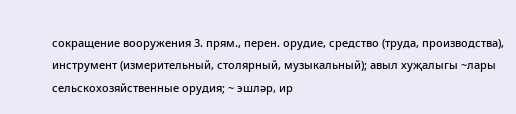сокращение вооружения 3. прям., перен. орудие, средство (труда, производства), инструмент (измерительный, столярный, музыкальный); авыл хуҗалыгы ~лары сельскохозяйственные орудия; ~ эшләр, ир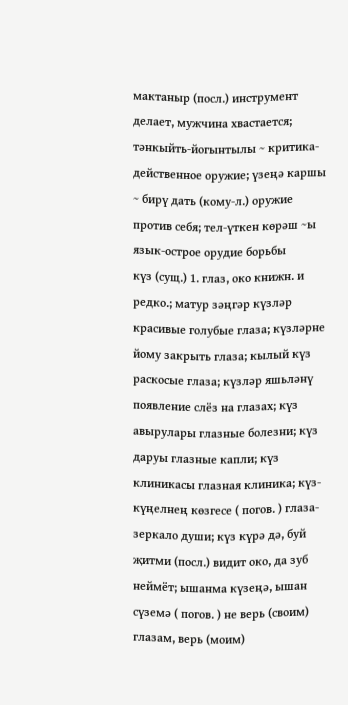мактаныр (посл.) инструмент делает, мужчина хвастается; тәнкыйть-йогынтылы ~ критика-действенное оружие; үзеңә каршы ~ бирү дать (кому-л.) оружие против себя; тел-үткен көрәш ~ы язык-острое орудие борьбы
күз (сущ.) 1. глаз, око книжн. и редко.; матур зәңгәр күзләр красивые голубые глаза; күзләрне йому закрыть глаза; кылый күз раскосые глаза; күзләр яшьләнү появление слёз на глазах; күз авырулары глазные болезни; күз даруы глазные капли; күз клиникасы глазная клиника; күз-күңелнең көзгесе ( погов. ) глаза-зеркало души; күз күрә дә, буй җитми (посл.) видит око, да зуб неймёт; ышанма күзеңә, ышан сүземә ( погов. ) не верь (своим) глазам, верь (моим)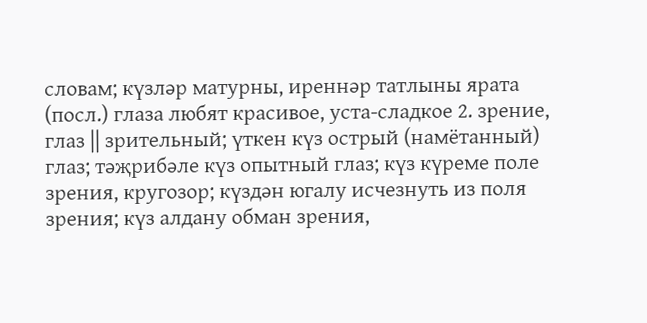словам; күзләр матурны, иреннәр татлыны ярата (посл.) глаза любят красивое, уста-сладкое 2. зрение, глаз || зрительный; үткен күз острый (намётанный) глаз; тәҗрибәле күз опытный глаз; күз күреме поле зрения, кругозор; күздән югалу исчезнуть из поля зрения; күз алдану обман зрения,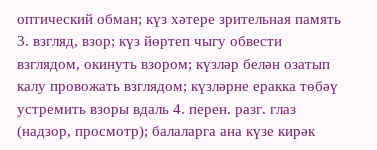оптический обман; күз хәтере зрительная память 3. взгляд, взор; күз йөртеп чыгу обвести взглядом, окинуть взором; күзләр белән озатып калу провожать взглядом; күзләрне еракка төбәү устремить взоры вдаль 4. перен. разг. глаз (надзор, просмотр); балаларга ана күзе кирәк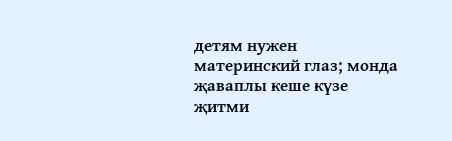детям нужен материнский глаз; монда җаваплы кеше күзе җитми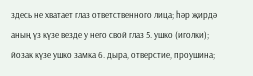здесь не хватает глаз ответственного лица; һәр җирдә аның үз күзе везде у него свой глаз 5. ушко (иголки); йозак күзе ушко замка 6. дыра, отверстие, проушина;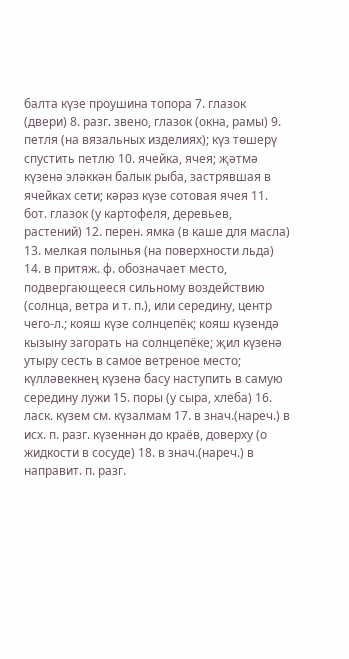балта күзе проушина топора 7. глазок (двери) 8. разг. звено, глазок (окна, рамы) 9. петля (на вязальных изделиях); күз төшерү спустить петлю 10. ячейка, ячея; җәтмә күзенә эләккән балык рыба, застрявшая в ячейках сети; кәрәз күзе сотовая ячея 11. бот. глазок (у картофеля, деревьев, растений) 12. перен. ямка (в каше для масла) 13. мелкая полынья (на поверхности льда) 14. в притяж. ф. обозначает место, подвергающееся сильному воздействию (солнца, ветра и т. п.), или середину, центр чего-л.; кояш күзе солнцепёк; кояш күзендә кызыну загорать на солнцепёке; җил күзенә утыру сесть в самое ветреное место; күлләвекнең күзенә басу наступить в самую середину лужи 15. поры (у сыра, хлеба) 16. ласк. күзем см. күзалмам 17. в знач.(нареч.) в исх. п. разг. күзеннән до краёв, доверху (о жидкости в сосуде) 18. в знач.(нареч.) в направит. п. разг.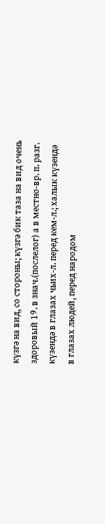күзгә на вид, со стороны; күзгә бик таза на вид очень здоровый 19. в знач.(послелог) а в местно-вр. п. разг. күзендә в глазах чьих-л. перед кем-л.; халык күзендә в глазах людей, перед народом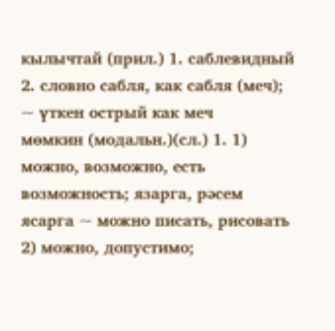кылычтай (прил.) 1. саблевидный 2. словно сабля, как сабля (меч); ~ үткен острый как меч
мөмкин (модальн.)(сл.) 1. 1) можно, возможно, есть возможность; язарга, рәсем ясарга ~ можно писать, рисовать 2) можно, допустимо;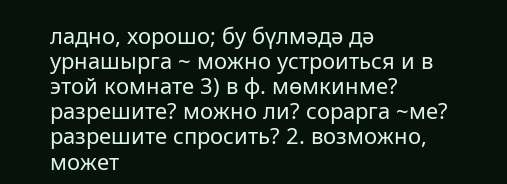ладно, хорошо; бу бүлмәдә дә урнашырга ~ можно устроиться и в этой комнате 3) в ф. мөмкинме? разрешите? можно ли? сорарга ~ме? разрешите спросить? 2. возможно, может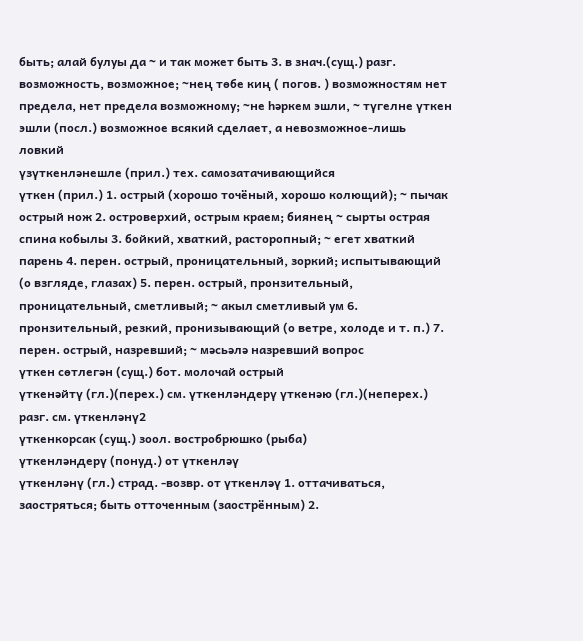быть; алай булуы да ~ и так может быть 3. в знач.(сущ.) разг. возможность, возможное; ~нең төбе киң ( погов. ) возможностям нет предела, нет предела возможному; ~не һәркем эшли, ~ түгелне үткен эшли (посл.) возможное всякий сделает, а невозможное-лишь ловкий
үзүткенләнешле (прил.) тех. самозатачивающийся
үткен (прил.) 1. острый (хорошо точёный, хорошо колющий); ~ пычак острый нож 2. островерхий, острым краем; биянең ~ сырты острая спина кобылы 3. бойкий, хваткий, расторопный; ~ егет хваткий парень 4. перен. острый, проницательный, зоркий; испытывающий (о взгляде, глазах) 5. перен. острый, пронзительный, проницательный, сметливый; ~ акыл сметливый ум 6. пронзительный, резкий, пронизывающий (о ветре, холоде и т. п.) 7. перен. острый, назревший; ~ мәсьәлә назревший вопрос
үткен сөтлегән (сущ.) бот. молочай острый
үткенәйтү (гл.)(перех.) см. үткенләндерү үткенәю (гл.)(неперех.) разг. см. үткенләнү2
үткенкорсак (сущ.) зоол. востробрюшко (рыба)
үткенләндерү (понуд.) от үткенләү
үткенләнү (гл.) страд. -возвр. от үткенләү 1. оттачиваться, заостряться; быть отточенным (заострённым) 2.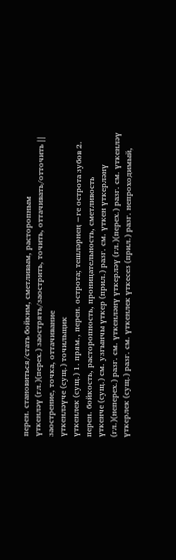перен. становиться/стать бойким, сметливым, расторопным
үткенләү (гл.)(перех.) заострять/заострить, точить, оттачивать/отточить || заострение, точка, оттачивание
үткенләүче (сущ.) точильщик
үткенлек (сущ.) 1. прям., перен. острота; тешләрнең ~ге острота зубов 2. перен. бойкость, расторопность, проницательность, сметливость
үткенче (сущ.) см. узгынчы үткер (прил.) разг. см. үткен үткерләнү (гл.)(неперех.) разг. см. үткенләнү үткерләү (гл.)(перех.) разг. см. үткенләү үткерлек (сущ.) разг. см. үткенлек үткесез (прил.) разг. непроходимый,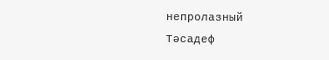непролазный
Тәсадеф